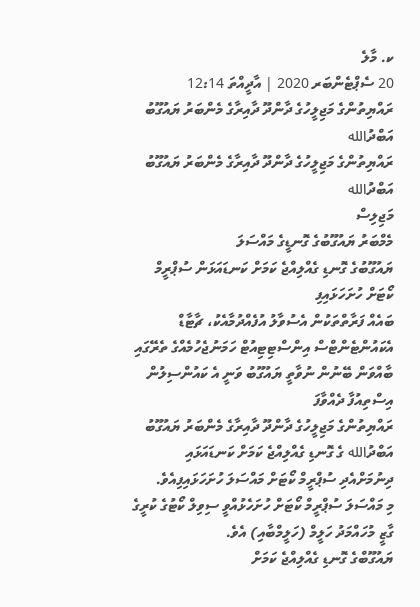ކ. މާލެ
20 ސެޕްޓެންބަރ 2020 | އާދީއްތަ 12:14
ރައްޔިތުންގެ މަޖިލީހުގެ ދާންދޫ ދާއިރާގެ މެންބަރު ޔައުގޫބު އަބްދުالله
ރައްޔިތުންގެ މަޖިލީހުގެ ދާންދޫ ދާއިރާގެ މެންބަރު ޔައުގޫބު އަބްދުالله
މަޖިލިސް
މެމްބަރު ޔައުގޫބުގެ ގޮނޑީގެ މައްސަލަ
ޔައުގޫބުގެ ގޮނޑި ގެއްލިއްޖެ ކަމަށް ކަނޑައަޅަން ސުޕްރީމް ކޯޓަށް ހުށަހަޅައިފި
ބައެއް ފަރާތްތަކުން އެސުވާލު އުފެއްދުމާއެކު، ޗާޓާޑް އެކައުންޓެންޓްސް އިންސްޓިޓިއުޓް ހަމަނުޖެހުމެއްގެ ތެރޭގައި ބާއްވަން ބޭނުން ނުވާތީ ޔައުގޫބު ވަނީ އެ ކައުންސިލުން އިސްތިއުފާ ދެއްވާފަ
ރައްޔިތުންގެ މަޖިލީހުގެ ދާންދޫ ދާއިރާގެ މެންބަރު ޔައުގޫބު އަބްދުالله ގެ ގޮނޑި ގެއްލިއްޖެ ކަމަށް ކަނޑައަޅައި ދިނުމަށްއެދި ސުޕްރީމް ކޯޓަށް މައްސަލަ ހުށަހަޅައިފިއެވެ.
މި މައްސަލަ ސުޕްރީމް ކޯޓަށް ހުށަހެޅުއްވީ ސިވިލް ކޯޓުގެ ކުރީގެ ގާޒީ މުހައްމަދު ހަލީމް (ހަލީމްބާއި) އެވެ.
ޔައުގޫބްގެ ގޮނޑި ގެއްލިއްޖެ ކަމަށް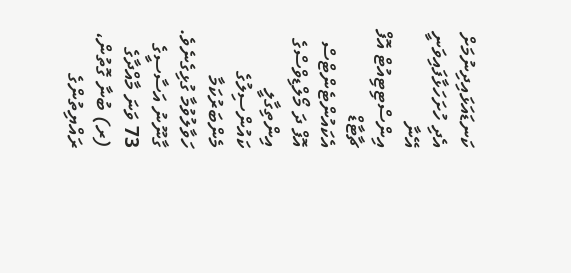ކަނޑައަޅައިދިނުމަށް އެދި ހުށަހަޅާފައިވަނީ އޭނާ އިންސްޓިޓިއުޓް އޮފް ޗާޓާޑް އެކައުންޓެންޓްސް އޮފް ދަ މޯލްޑިވްސްގެ އިންތިގާލީ ކައުންސިލުގެ މެންބަރުކަމާ ހަވާލުވުމާ ގުޅިގެނެވެ.
ގާނޫނު އަސާސީގެ 73 ވަނަ މާއްދާގެ (ރ) ބުނާ ގޮތުން، ރައްޔިތުންގެ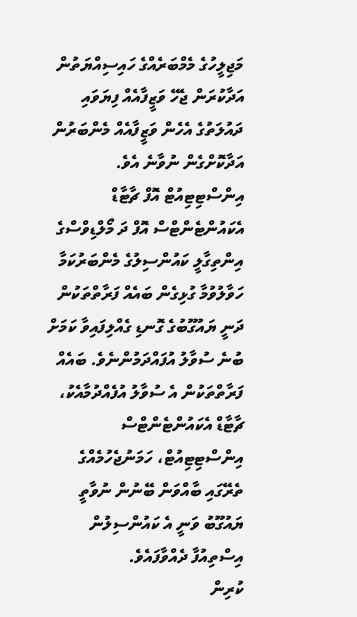މަޖިލީހުގެ މެމްބަރެއްގެ ހައިސިއްޔަތުން އަދާކުރަން ޖެހޭ ވަޒީފާއެއް ފިޔަވައި ދައުލަތުގެ އެހެން ވަޒީފާއެއް މެންބަރުން އަދާކޮށްގެން ނުވާނެ އެވެ.
އިންސްޓިޓިއުޓް އޮފް ޗާޓާޑް އެކައުންޓެންޓްސް އޮފް ދަ މޯލްޑިވްސްގެ އިންތިގާލީ ކައުންސިލުގެ މެންބަރުކަމާ ހަވާލުވުމާ ގުޅިގެން ބައެއް ފަރާތްތަކުން ދަނީ ޔައުގޫބުގެ ގޮނޑި ގެއްލިފައިވާ ކަމަށް ބުނެ ސުވާލު އުފައްދަމުންނެވެ. ބައެއް ފަރާތްތަކުން އެ ސުވާލު އުފެއްދުމާއެކު، ޗާޓާޑް އެކައުންޓެންޓްސް އިންސްޓިޓިއުޓް، ހަމަނުޖެހުމެއްގެ ތެރޭގައި ބާއްވަން ބޭނުން ނުވާތީ ޔައުގޫބު ވަނީ އެ ކައުންސިލުން އިސްތިއުފާ ދެއްވާފައެވެ.
ކުރިން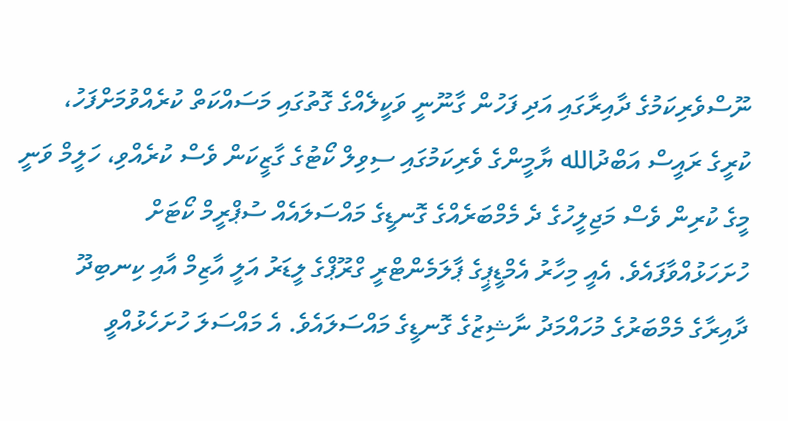ނޫސްވެރިކަމުގެ ދާއިރާގައި އަދި ފަހުން ގާނޫނީ ވަކީލެއްގެ ގޮތުގައި މަސައްކަތް ކުރެއްވުމަށްފަހު، ކުރީގެ ރައީސް އަބްދުالله ޔާމީންގެ ވެރިކަމުގައި ސިވިލް ކޯޓުގެ ގާޒީކަން ވެސް ކުރެއްވި، ހަލީމް ވަނީ މީގެ ކުރިން ވެސް މަޖިލީހުގެ ދެ މެމްބަރެއްގެ ގޮނޑީގެ މައްސަލައެއް ސުޕްރީމް ކޯޓަށް ހުށަހަޅުއްވާފައެވެ. އެއީ މިހާރު އެމްޑީޕީގެ ޕާލަމެންޓްރީ ގްރޫޕްގެ ލީޑަރު އަލީ އާޒިމް އާއި ކިނބިދޫ ދާއިރާގެ މެމްބަރުގެ މުހައްމަދު ނާޝިޒުގެ ގޮނޑީގެ މައްސަލައެވެ. އެ މައްސަލަ ހުށަހެޅުއްވީ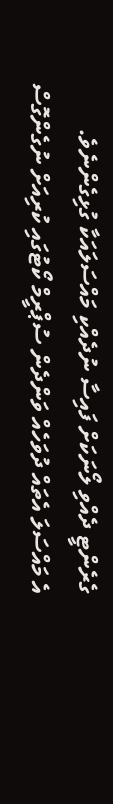ގެރެންޓީ ދެއްވި ލޯނަކަށް ފައިސާ ނުދެއްކި މައްސަލައަކާ ގުޅިގެންނެވެ.
އެ މައްސަލަ އެތައް ދުވަހެއް ވަންދެން ސުޕްރީމް ކޯޓުގައި ކުރިއަށް ނުގެންގޮސް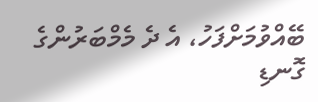ބޭއްވުމަށްފަހު، އެ ދެ މެމްބަރުންގެ ގޮނޑި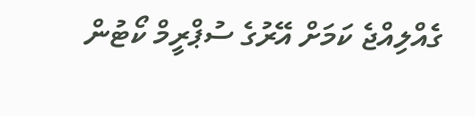ގެއްލިއްޖެ ކަމަށް އޭރުގެ ސުޕްރީމް ކޯޓުން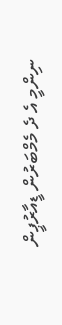ނިންމީ އެ ދެ މެމްބަރުން ޑީއާރުޕީން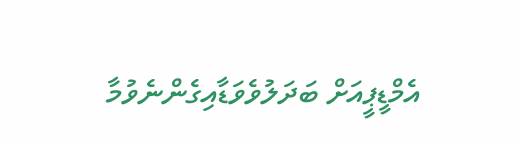އެމްޑީޕީއަށް ބަދަލުވެވަޑާއިގެންނެވުމާ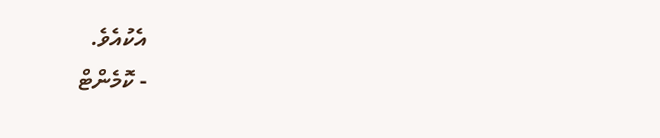އެކުއެވެ.
- ކޮމެންޓް